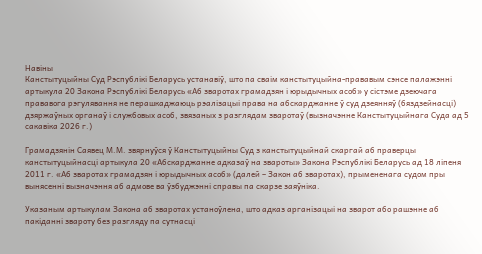Навіны
Канстытуцыйны Суд Рэспублікі Беларусь устанавіў, што па сваім канстытуцыйна-прававым сэнсе палажэнні артыкула 20 Закона Рэспублікі Беларусь «Аб зваротах грамадзян і юрыдычных асоб» у сістэме дзеючага прававога рэгулявання не перашкаджаюць рэалізацыі права на абскарджанне ў суд дзеянняў (бяздзейнасці) дзяржаўных органаў і службовых асоб, звязаных з разглядам зваротаў (вызначэнне Канстытуцыйнага Суда ад 5 сакавіка 2026 г.)

Грамадзянін Саявец М.М. звярнуўся ў Канстытуцыйны Суд з канстытуцыйнай скаргай аб праверцы канстытуцыйнасці артыкула 20 «Абскарджанне адказаў на звароты» Закона Рэспублікі Беларусь ад 18 ліпеня 2011 г. «Аб зваротах грамадзян і юрыдычных асоб» (далей – Закон аб зваротах), прымененага судом пры вынясенні вызначэння аб адмове ва ўзбуджэнні справы па скарзе заяўніка.

Указаным артыкулам Закона аб зваротах устаноўлена, што адказ арганізацыі на зварот або рашэнне аб пакіданні звароту без разгляду па сутнасці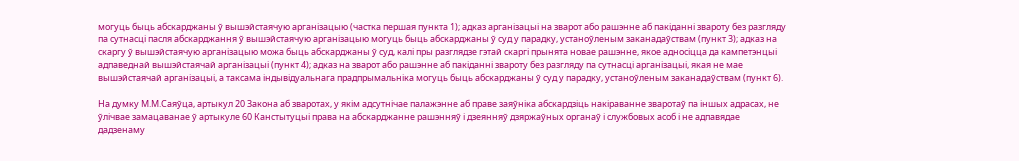могуць быць абскарджаны ў вышэйстаячую арганізацыю (частка першая пункта 1); адказ арганізацыі на зварот або рашэнне аб пакіданні звароту без разгляду па сутнасці пасля абскарджання ў вышэйстаячую арганізацыю могуць быць абскарджаны ў суд у парадку, устаноўленым заканадаўствам (пункт 3); адказ на скаргу ў вышэйстаячую арганізацыю можа быць абскарджаны ў суд, калі пры разглядзе гэтай скаргі прынята новае рашэнне, якое адносіцца да кампетэнцыі адпаведнай вышэйстаячай арганізацыі (пункт 4); адказ на зварот або рашэнне аб пакіданні звароту без разгляду па сутнасці арганізацыі, якая не мае вышэйстаячай арганізацыі, а таксама індывідуальнага прадпрымальніка могуць быць абскарджаны ў суд у парадку, устаноўленым заканадаўствам (пункт 6).

На думку М.М.Саяўца, артыкул 20 Закона аб зваротах, у якім адсутнічае палажэнне аб праве заяўніка абскардзіць накіраванне зваротаў па іншых адрасах, не ўлічвае замацаванае ў артыкуле 60 Канстытуцыі права на абскарджанне рашэнняў і дзеянняў дзяржаўных органаў і службовых асоб і не адпавядае дадзенаму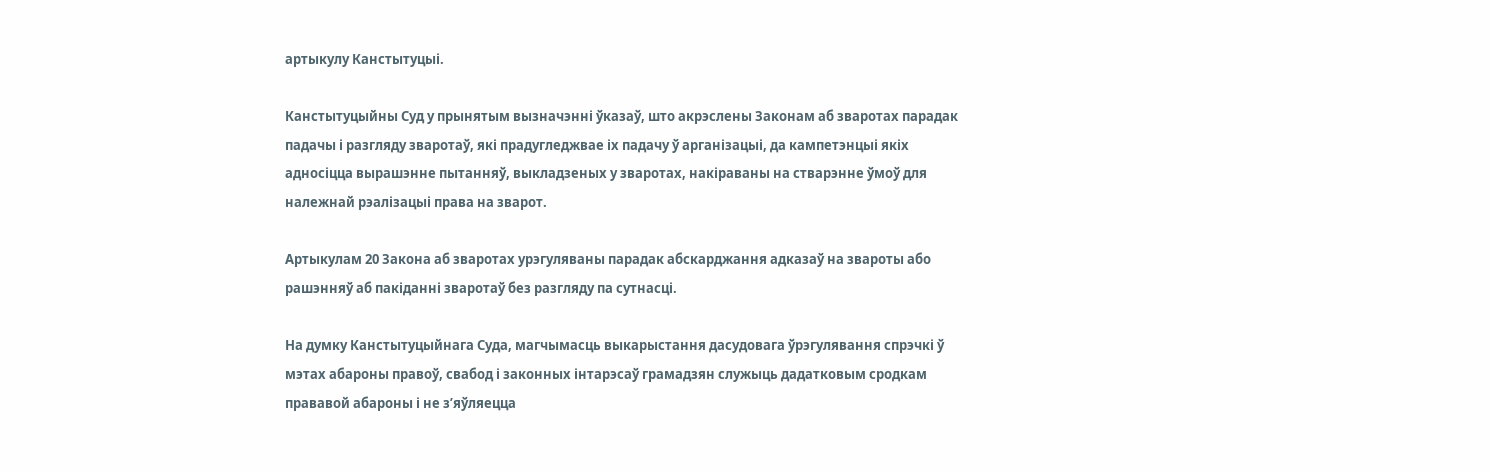артыкулу Канстытуцыі.

Канстытуцыйны Суд у прынятым вызначэнні ўказаў, што акрэслены Законам аб зваротах парадак падачы і разгляду зваротаў, які прадугледжвае іх падачу ў арганізацыі, да кампетэнцыі якіх адносіцца вырашэнне пытанняў, выкладзеных у зваротах, накіраваны на стварэнне ўмоў для належнай рэалізацыі права на зварот.

Артыкулам 20 Закона аб зваротах урэгуляваны парадак абскарджання адказаў на звароты або рашэнняў аб пакіданні зваротаў без разгляду па сутнасці.

На думку Канстытуцыйнага Суда, магчымасць выкарыстання дасудовага ўрэгулявання спрэчкі ў мэтах абароны правоў, свабод і законных інтарэсаў грамадзян служыць дадатковым сродкам прававой абароны і не з’яўляецца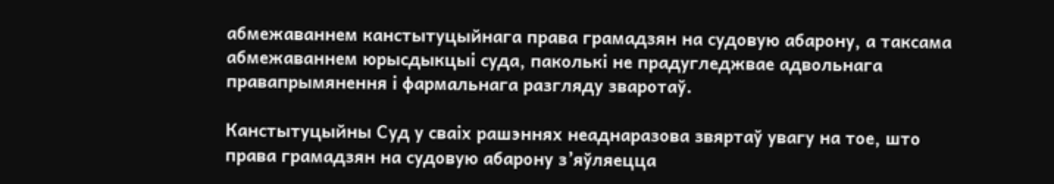абмежаваннем канстытуцыйнага права грамадзян на судовую абарону, а таксама абмежаваннем юрысдыкцыі суда, паколькі не прадугледжвае адвольнага правапрымянення і фармальнага разгляду зваротаў.

Канстытуцыйны Суд у сваіх рашэннях неаднаразова звяртаў увагу на тое, што права грамадзян на судовую абарону з’яўляецца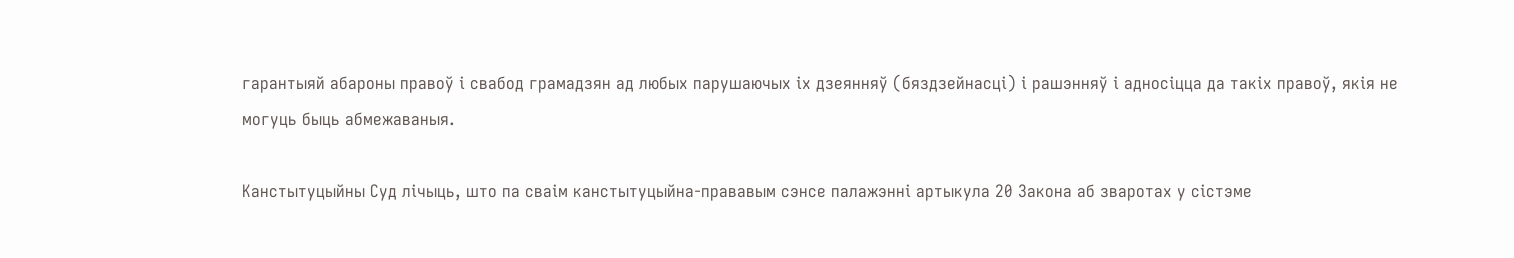гарантыяй абароны правоў і свабод грамадзян ад любых парушаючых іх дзеянняў (бяздзейнасці) і рашэнняў і адносіцца да такіх правоў, якія не могуць быць абмежаваныя.

Канстытуцыйны Суд лічыць, што па сваім канстытуцыйна-прававым сэнсе палажэнні артыкула 20 Закона аб зваротах у сістэме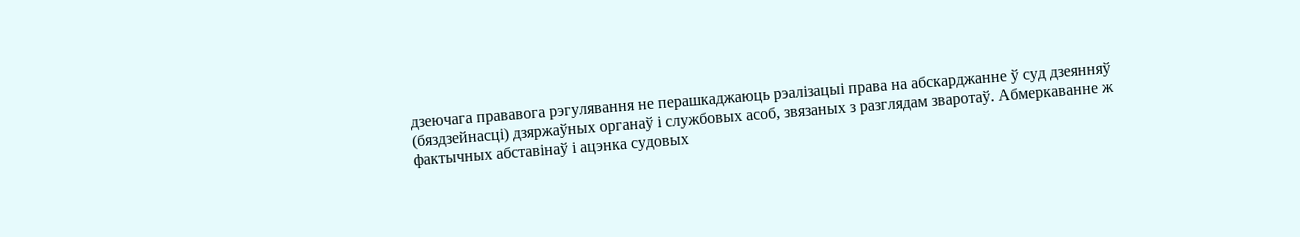дзеючага прававога рэгулявання не перашкаджаюць рэалізацыі права на абскарджанне ў суд дзеянняў (бяздзейнасці) дзяржаўных органаў і службовых асоб, звязаных з разглядам зваротаў. Абмеркаванне ж фактычных абставінаў і ацэнка судовых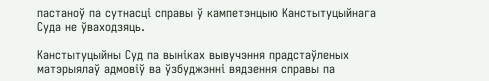пастаноў па сутнасці справы ў кампетэнцыю Канстытуцыйнага Суда не ўваходзяць.

Канстытуцыйны Суд па выніках вывучэння прадстаўленых матэрыялаў адмовіў ва ўзбуджэнні вядзення справы па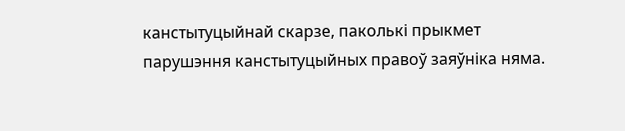канстытуцыйнай скарзе, паколькі прыкмет парушэння канстытуцыйных правоў заяўніка няма.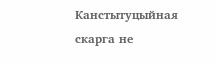Канстытуцыйная скарга не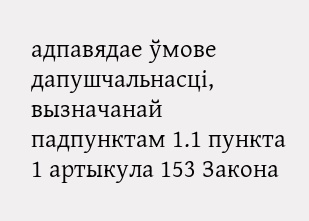адпавядае ўмове дапушчальнасці, вызначанай падпунктам 1.1 пункта 1 артыкула 153 Закона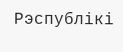Рэспублікі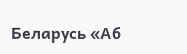Беларусь «Аб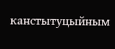канстытуцыйным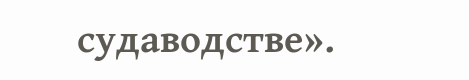судаводстве».